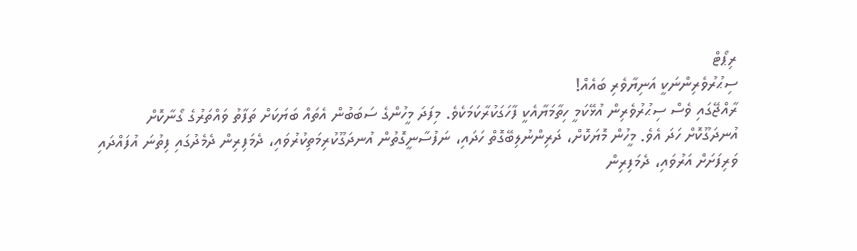ރިޕޯޓް
ސިޙުރުވެރިންނަކީ އަނިޔާވެރި ބައެއް!
ރާއްޖޭގައި ވެސް ސިޙުރުވެރިން އުޅޭކަމީ ހިތާމަޔާއެކީ ފާހަގަކުރާކަމަކެވެ. މިފަދަ މީހުންގެ ސަބަބުން އެތައް ބަޔަކަށް ތަފާތު ވައްތަރުގެ ގޯނާކޮށް އުނދަގޫކޮށް ހަދަ އެވެ. މީހުން މޮޔަކޮށް، ދަރިންނުލިބޭގޮތް ހަދައި، ނަފުސާނީގޮތުން އުނދަގޫކުރިމަތިކުރުވައި، ދެމަފިރިން ދެމެދުގައި ފިތުނަ އުފައްދައި ވަރިފަށަށް އަރުވައި، ދެމަފިރިން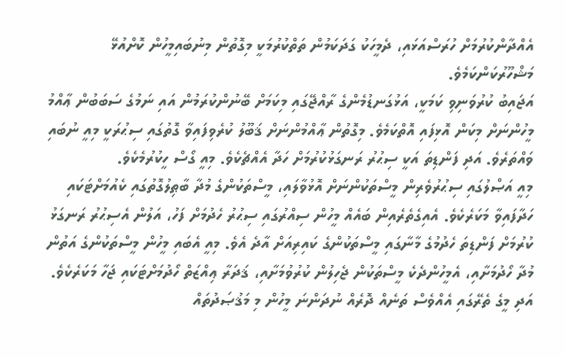އެއްދާންކުރުމަށް ހުރަސްއަޅައި، ދެމީހަކު ގަދަކަމުން ތަތްކުރުމަކީ މިގޮތުން މިނުބައިމީހުން ކޮށްއުޅޭ މަޝްހޫރުކަންކަމެވެ.
އަޖައިބު ކުރުވަނިވި ކަމަކީ، އަޅުގަނޑުމެންގެ ރާއްޖޭގައި މިކަމަށް ބޭނުންކުރަމުން އައި ނަމުގެ ސަބަބުން ޢާއްމު މީހުންނަށް މިކަން އޮޅިފައި އޮތްކަމެވެ. މިގޮތުން ޢާއްމުންނަށް ޤަބޫލު ކުރެވިފައިވާ ގޮތުގައި ސިޙުރަކީ މިއީ ނުބައި ވައްތަރެވެ. އަދި ފަންޑިތަ އަކީ ސިޙުރު ރަނގަޅުކުރުމަށް ހަދާ އެއްޗެކެވެ. މިއީ ގޯސް ހީކުރުމެކެވެ.
މިއީ އަޞްލުގައި ސިޙުރުވެރިން މީސްތަކުންނަށް އޮޅުވާލައި، މީސްތަކުންގެ މުދާ ބާޠިލުގޮތުގައި ކެއުމަށްޓަކައި ހަދާފައިވާ މަކަރެކެވެ. އެއިގެތެރެއިން ބައެއް މީހުން ސިއްރުގައި ސިޙުރު ހެދުމަށް ފަހު، އަލުން އެސިޙުރު ރަނގަޅު ކުރުމަށް ފަންޑިތަ ހެދުމުގެ މާނާގައި މީސްތަކުންގެ ކައިރިއަށް އާދެ އެވެ. މިއީ އެބައި މީހުން މީސްތަކުންގެ އަތުން މުދާ ހޯދުމަށާއި، އެމީހުންދެކެ މީސްތަކުން ޖެހިލުން ކުރުވުމަށާއި، ޤަދަރާ ޢިއްޒަތް ހޯދުމަށްޓަކައި ޖަހާ މަކަރެކެވެ. އަދި މީގެ ތެރޭގައި އެއްވެސް ތަނެއް ދޮރެއް ނުދަންނަ މީހުން މި މަޤުޞަދުތައް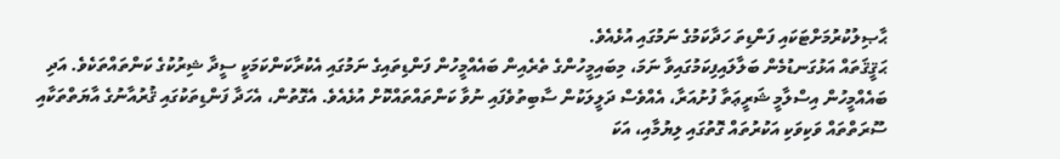ޙާޞިލުކުރުމަށްޓަކައި ފަންޑިތަ ހަދާކަމުގެ ނަމުގައި އުޅެއެވެ.
ޙަޤީޤަތައް އަޅުގަނޑުމެން ބަލާލައިފިކަމުގައިވާ ނަމަ، މިބައިމީހުންގެ ތެރެއިން ބައެއްމީހުން ފަންޑިތައިގެ ނަމުގައި އެކުރާކަންކަމަކީ ސީދާ ޝިރުކުގެ ކަންތައްތަކެވެ. އަދި ބައެއްމީހުން އިސްލާމީ ޝަރީޢަތާ ފުށުއަރާ، އެއްވެސް ދަލީލަކުން ސާބިތުވެފައި ނުވާ ކަންތައްތައްކޮށް އުޅެއެވެ. އެގޮތުން، އެހަދާ ފަންޑިތަކުގައި ޤުރުއާނުގެ އާޔަތްތަކާއި ސޫރަތްތައް ވަކިވަކި އަކުރުތައް ގޮތުގައި ލިޔުމާއި، އަކަ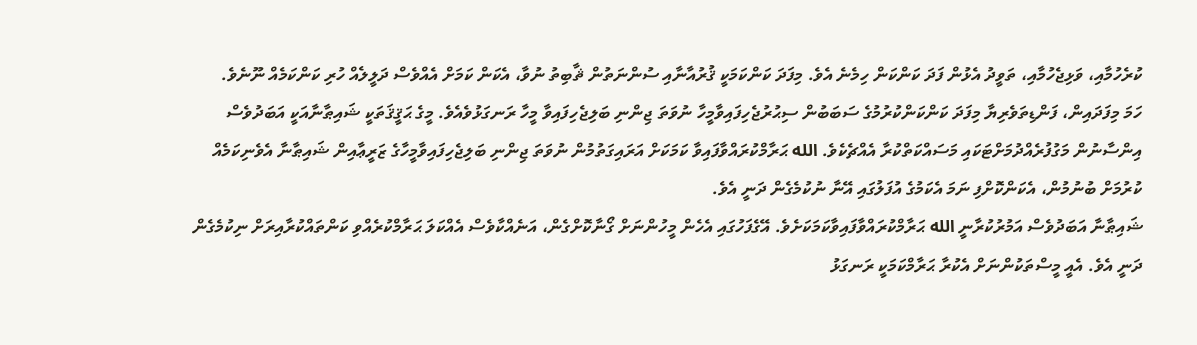ކުރެހުމާއި، ވަޅިޖެހުމާއި، ތަވީދު އެޅުން ފަދަ ކަންކަން ހިމެނެ އެވެ. މިފަދަ ކަންކަމަކީ ޤުރުއާނާއި ސުންނަތުން ޘާބިތު ނުވާ، އެކަން ކަމަށް އެއްވެސް ދަލީލެއް ހުރި ކަންކަމެއް ނޫނެވެ.
ހަމަ މިފަދައިން، ފަންޑިތަވެރިޔާ މިފަދަ ކަންކަންކުރުމުގެ ސަބަބުން ސިޙުރުޖެހިފައިވާމީހާ ނުވަތަ ޖިންނި ބަލިޖެހިފައިވާ މީހާ ރަނގަޅުވެއެވެ. މީގެ ޙަޤީޤަތަކީ ޝައިޠާނާއަކީ އަބަދުވެސް އިންސާނުން މަގުފުރެއްދުމަށްޓަކައި މަސައްކަތްކުރާ އެއްޗެކެވެ. الله ޙަރާމްކުރައްވާފައިވާ ކަމަކަށް އަރައިގަތުމުން ނުވަތަ ޖިންނި ބަލިޖެހިފައިވާމީހާގެ ޒަރީޢާއިން ޝައިޠާނާ އެވެނިކަމެއް ކުރުމަށް ބުނުމުން، އެކަންކޮށްފި ނަމަ އެކަމުގެ އުފަލުގައި އޭނާ ނުކުމެގެން ދަނީ އެވެ.
ޝައިޠާނާ އަބަދުވެސް އަމުރުކުރާނީ الله ޙަރާމްކުރައްވާފައިވާކަމަކަށެވެ. އޭގެފަހުގައި އެހެން މީހުންނަށް ގޯނާކޮށްގެން، އަނެއްކާވެސް އެއްކަލަ ޙަރާމްކުރެއްވި ކަންތައްކުރާއިރަށް ނިކުމެގެން ދަނީ އެވެ. އެއީ މީސްތަކުންނަށް އެކުރާ ޙަރާމްކަމަކީ ރަނގަޅު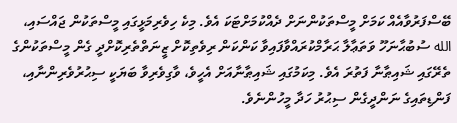ބޭސްފަރުވާއެއް ކަމަށް މީސްތަކުންނަށް ދެއްކުމަށްޓަކަ އެވެ. މިކެ ހިވެރިމަޅީގައި މީސްތަކުން ޖައްސައި، الله ސުބުޙާނަހޫ ވަތަޢާލާ ޙަރާމްކުރައްވާފައިވާ ކަންކަން ރިވެތިކޮށް ޒީނަތްތެރިކޮށްދީ ގެން މީސްތަކުންގެ ތެރޭގައި ޝައިޠާނާ ފަތުރަ އެވެ. މިކަމުގައި ޝައިޠާނާއަށް އެހީވެ، ވާގިވެރިވާ ބަޔަކީ ސިޙުރުވެރިންނާއި، ފަންޑިތައިގެ ނަންދީގެން ސިޙުރު ހަދާ މީހުންނެވެ.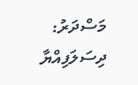މަސްދަރު: ދިސަލަފިއްޔާ